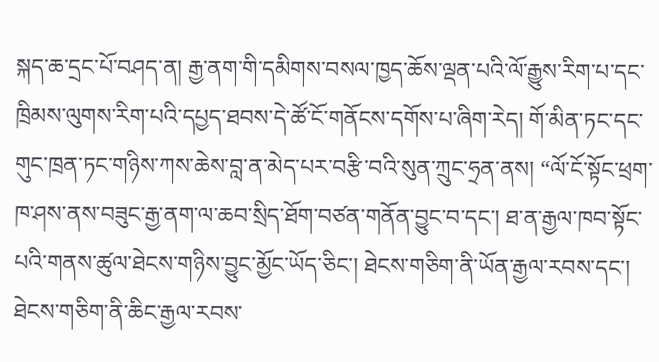སྐད་ཆ་དྲང་པོ་བཤད་ན། རྒྱ་ནག་གི་དམིགས་བསལ་ཁྱད་ཆོས་ལྡན་པའི་ལོ་རྒྱུས་རིག་པ་དང་ཁྲིམས་ལུགས་རིག་པའི་དཔྱད་ཐབས་དེ་ཚོ་ངོ་གནོངས་དགོས་པ་ཞིག་རེད། གོ་མིན་ཏང་དང་གུང་ཁྲན་ཏང་གཉིས་ཀས་ཆེས་བླ་ན་མེད་པར་བརྩི་བའི་སུན་ཀྲུང་ཧྲན་ནས། “ལོ་ངོ་སྟོང་ཕྲག་ཁ་ཤས་ནས་བཟུང་རྒྱ་ནག་ལ་ཆབ་སྲིད་ཐོག་བཙན་གནོན་བྱུང་བ་དང་། ཐ་ན་རྒྱལ་ཁབ་སྟོང་པའི་གནས་ཚུལ་ཐེངས་གཉིས་བྱུང་མྱོང་ཡོད་ཅིང་། ཐེངས་གཅིག་ནི་ཡོན་རྒྱལ་རབས་དང་། ཐེངས་གཅིག་ནི་ཆིང་རྒྱལ་རབས་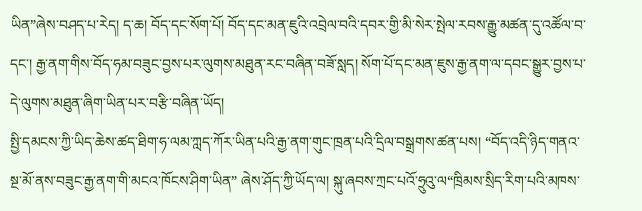ཡིན”ཞེས་བཤད་པ་རེད། ད་ཆ། བོད་དང་སོག་པོ། བོད་དང་མན་ཇུའི་འབྲེལ་བའི་དབར་གྱི་མི་སེར་སྤེལ་རབས་རྒྱུ་མཚན་དུ་འཚོལ་བ་དང་། རྒྱ་ནག་གིས་བོད་ཧམ་བཟུང་བྱས་པར་ལུགས་མཐུན་རང་བཞིན་བཟོ་སླད། སོག་པོ་དང་མན་ཇུས་རྒྱ་ནག་ལ་དབང་སྒྱུར་བྱས་པ་དེ་ལུགས་མཐུན་ཞིག་ཡིན་པར་བརྩི་བཞིན་ཡོད།
སྤྱི་དམངས་ཀྱི་ཡིད་ཆེས་ཚད་ཐིག་ཧ་ལམ་ཀླད་ཀོར་ཡིན་པའི་རྒྱ་ནག་གུང་ཁྲན་པའི་དྲིལ་བསྒྲགས་ཚན་པས། “བོད་འདི་ཉིད་གནའ་སྔ་མོ་ནས་བཟུང་རྒྱ་ནག་གི་མངའ་ཁོངས་ཤིག་ཡིན” ཞེས་ཤོད་ཀྱི་ཡོད་ལ། སྐུ་ཞབས་ཀྲང་པའོ་ཧྲུའུ་ལ“ཁྲིམས་སྲིད་རིག་པའི་མཁས་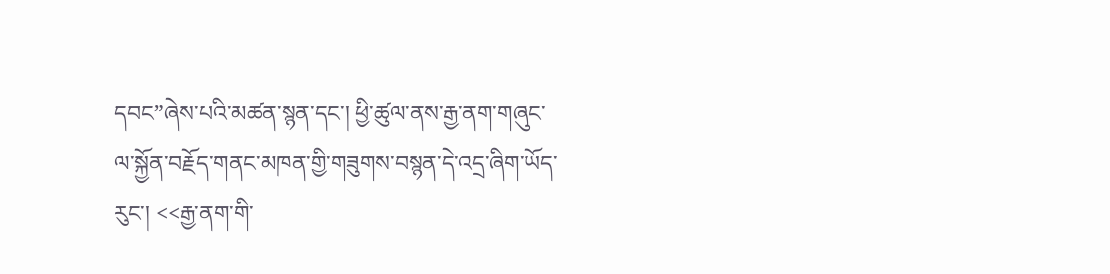དབང”ཞེས་པའི་མཚན་སྙན་དང་། ཕྱི་ཚུལ་ནས་རྒྱ་ནག་གཞུང་ལ་སྐྱོན་བརྗོད་གནང་མཁན་གྱི་གཟུགས་བསྙན་དེ་འདྲ་ཞིག་ཡོད་རུང་། <<རྒྱ་ནག་གི་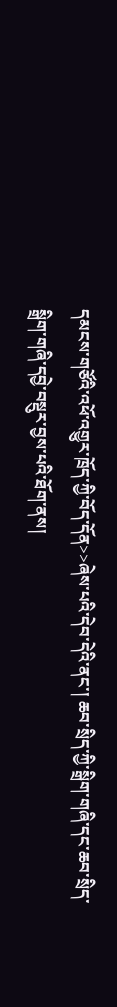དམངས་གཙོའི་འཕོ་འགྱུར་ཁྲོད་ཀྱི་བོད་དོན>>ཞེས་པའི་དེབ་དེའི་ནང་། ཆབ་སྲིད་ཀྱི་སྒྲིག་གཞི་དང་ཆབ་སྲིད་སྒྲིག་གཞི་དབྱེ་བསྡུར་བྱས་པའི་ཐོག་ནས།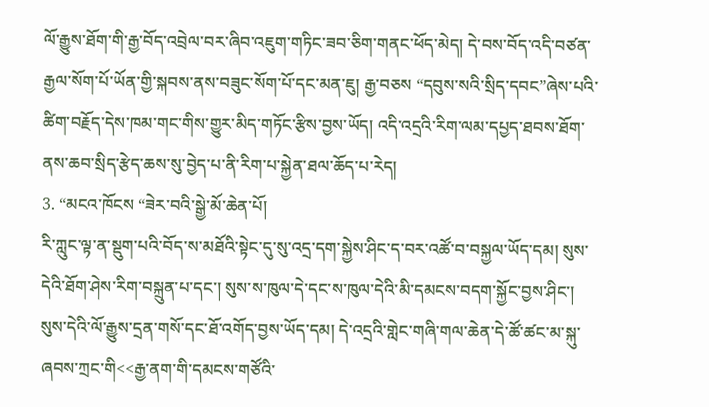ལོ་རྒྱུས་ཐོག་གི་རྒྱ་བོད་འབྲེལ་བར་ཞིབ་འཇུག་གཏིང་ཟབ་ཅིག་གནང་ཕོད་མེད། དེ་བས་བོད་འདི་བཙན་རྒྱལ་སོག་པོ་ཡོན་གྱི་སྐབས་ནས་བཟུང་སོག་པོ་དང་མན་ཇུ། རྒྱ་བཅས “དབུས་སའི་སྲིད་དབང”ཞེས་པའི་ཚིག་བརྗོད་དེས་ཁམ་གང་གིས་གྱུར་མིད་གཏོང་རྩིས་བྱས་ཡོད། འདི་འདྲའི་རིག་ལམ་དཔྱད་ཐབས་ཐོག་ནས་ཆབ་སྲིད་རྩེད་ཆས་སུ་བྱེད་པ་ནི་རིག་པ་སྐྱེན་ཐལ་ཆོད་པ་རེད།
3. “མངའ་ཁོངས “ཟེར་བའི་སྒྱེ་མོ་ཆེན་པོ།
རི་ཀླུང་ལྟ་ན་སྡུག་པའི་བོད་ས་མཐོའི་སྟེང་དུ་སུ་འདྲ་དག་སྐྱེས་ཤིང་ད་བར་འཚོ་བ་བསྐྱལ་ཡོད་དམ། སུས་དེའི་ཐོག་ཤེས་རིག་བསྐྲུན་པ་དང་། སུས་ས་ཁུལ་དེ་དང་ས་ཁུལ་དེའི་མི་དམངས་བདག་སྐྱོང་བྱས་ཤིང་། སུས་དེའི་ལོ་རྒྱུས་དྲན་གསོ་དང་ཐོ་འགོད་བྱས་ཡོད་དམ། དེ་འདྲའི་གླེང་གཞི་གལ་ཆེན་དེ་ཚོ་ཚང་མ་སྐུ་ཞབས་ཀྲང་གི<<རྒྱ་ནག་གི་དམངས་གཙོའི་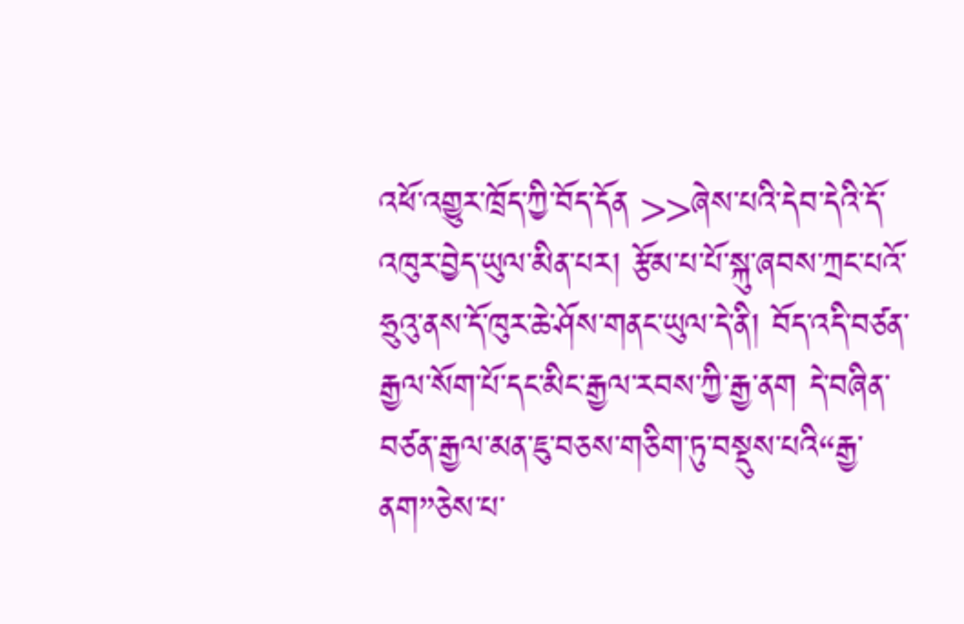འཕོ་འགྱུར་ཁྲོད་ཀྱི་བོད་དོན >>ཞེས་པའི་དེབ་དེའི་དོ་འཁུར་བྱེད་ཡུལ་མིན་པར། རྩོམ་པ་པོ་སྐུ་ཞབས་ཀྲང་པའོ་ཧྲུའུ་ནས་དོ་ཁུར་ཆེ་ཤོས་གནང་ཡུལ་དེ་ནི། བོད་འདི་བཙན་རྒྱལ་སོག་པོ་དང་མིང་རྒྱལ་རབས་ཀྱི་རྒྱ་ནག དེ་བཞིན་བཙན་རྒྱལ་མན་ཇུ་བཅས་གཅིག་ཏུ་བསྡུས་པའི“རྒྱ་ནག”ཅེས་པ་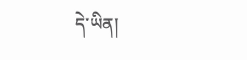དེ་ཡིན།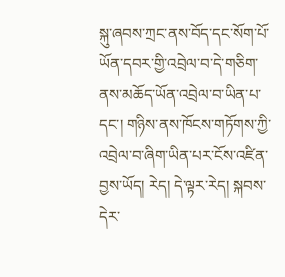སྐུ་ཞབས་ཀྲང་ནས་བོད་དང་སོག་པོ་ཡོན་དབར་གྱི་འབྲེལ་བ་དེ་གཅིག་ནས་མཆོད་ཡོན་འབྲེལ་བ་ཡིན་པ་དང་། གཉིས་ནས་ཁོངས་གཏོགས་ཀྱི་འབྲེལ་བ་ཞིག་ཡིན་པར་ངོས་འཛིན་བྱས་ཡོད། རེད། དེ་ལྟར་རེད། སྐབས་དེར་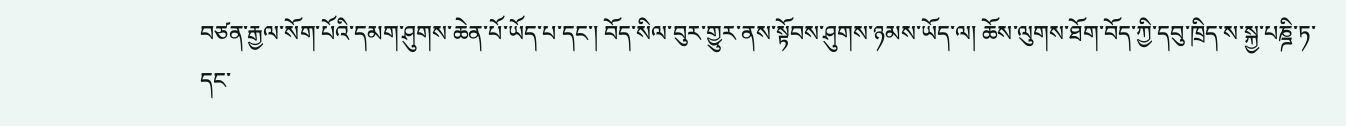བཙན་རྒྱལ་སོག་པོའི་དམག་ཤུགས་ཆེན་པོ་ཡོད་པ་དང་། བོད་སིལ་བུར་གྱུར་ནས་སྟོབས་ཤུགས་ཉམས་ཡོད་ལ། ཆོས་ལུགས་ཐོག་བོད་ཀྱི་དབུ་ཁྲིད་ས་སྐྱ་པཎྜི་ཏ་དང་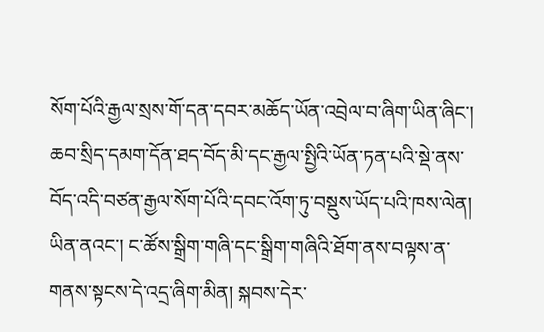སོག་པོའི་རྒྱལ་སྲས་གོ་དན་དབར་མཆོད་ཡོན་འབྲེལ་བ་ཞིག་ཡིན་ཞིང་། ཆབ་སྲིད་དམག་དོན་ཐད་བོད་མི་དང་རྒྱལ་སྤྱིའི་ཡོན་ཏན་པའི་སྡེ་ནས་བོད་འདི་བཙན་རྒྱལ་སོག་པོའི་དབང་འོག་ཏུ་བསྡུས་ཡོད་པའི་ཁས་ལེན།
ཡིན་ནའང་། ང་ཚོས་སྒྲིག་གཞི་དང་སྒྲིག་གཞིའི་ཐོག་ནས་བལྟས་ན་གནས་སྟངས་དེ་འདྲ་ཞིག་མིན། སྐབས་དེར་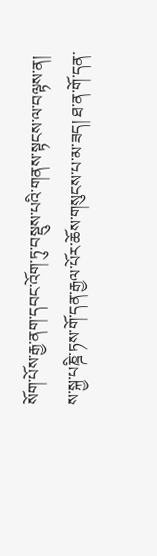སོག་པོས་རྒྱ་ནག་དབང་འོག་ཏུ་བསྡུས་པའི་གནས་སྟངས་ལ་བལྟས་ན། ས་སྐྱ་པཎྜི་ཏས་གོ་དན་རྒྱལ་པོར་ཆོས་གསུངས་པ་མ་ཟད། ཐ་ན་གོ་དན་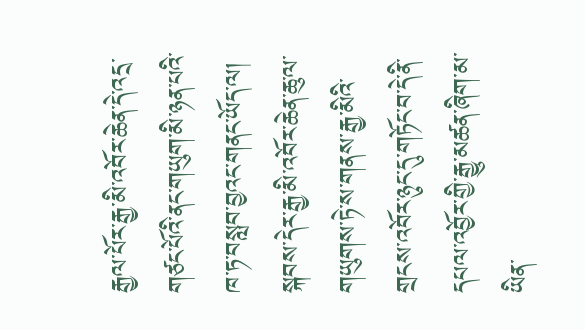རྒྱལ་པོར་རྒྱ་མི་འབོར་ཆེན་དེ་འདྲ་གཙང་པོའི་ནང་གཡུག་མི་ཉན་པའི་ཁ་ཏ་བསླབ་བྱའང་གནང་ཡོད་ལ། སྐབས་དེར་རྒྱ་མི་འབོར་ཆེན་ཆུ་ལ་གཡུགས་ཏེ་ས་གནས་རྒྱ་མིའི་གྲངས་འབོར་ཉུང་དུ་གཏོང་བ་དེ་ནི་དཔལ་འབྱོར་གྱི་རྒྱུ་མཚན་ཞིག་མ་ཡིན་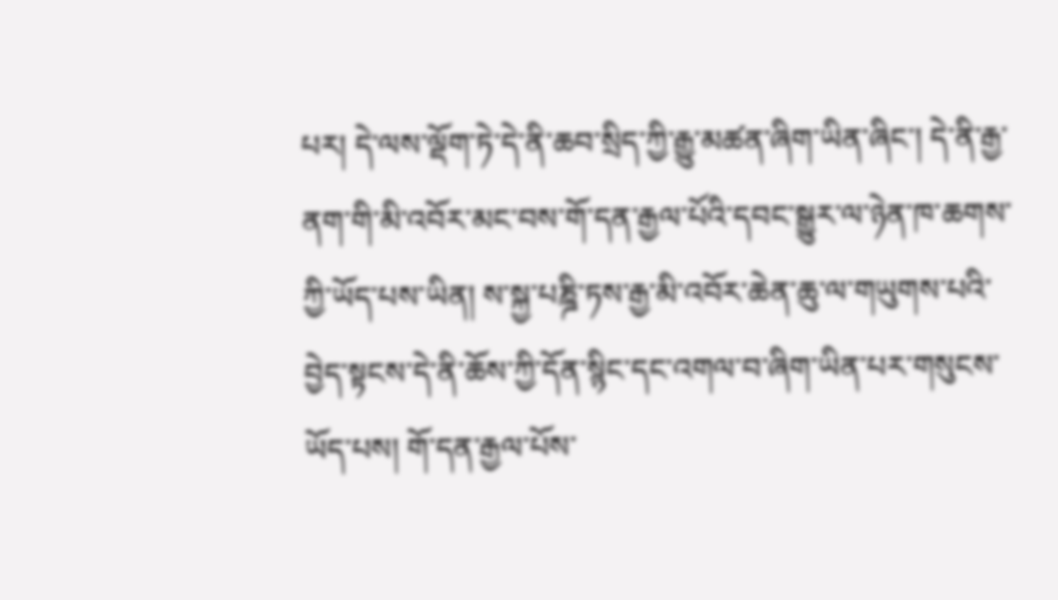པར། དེ་ལས་ལྡོག་ཏེ་དེ་ནི་ཆབ་སྲིད་ཀྱི་རྒྱུ་མཚན་ཞིག་ཡིན་ཞིང་། དེ་ནི་རྒྱ་ནག་གི་མི་འབོར་མང་བས་གོ་དན་རྒྱལ་པོའི་དབང་སྒྱུར་ལ་ཉེན་ཁ་ཆགས་ཀྱི་ཡོད་པས་ཡིན། ས་སྐྱ་པཎྜི་ཏས་རྒྱ་མི་འབོར་ཆེན་ཆུ་ལ་གཡུགས་པའི་བྱེད་སྟངས་དེ་ནི་ཆོས་ཀྱི་དོན་སྙིང་དང་འགལ་བ་ཞིག་ཡིན་པར་གསུངས་ཡོད་པས། གོ་དན་རྒྱལ་པོས་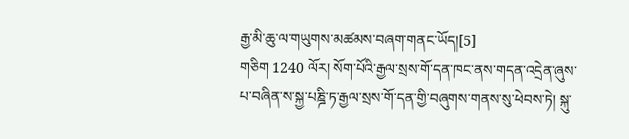རྒྱ་མི་ཆུ་ལ་གཡུགས་མཚམས་བཞག་གནང་ཡོད།[5]
གཅིག 1240 ལོར། སོག་པོའི་རྒྱལ་སྲས་གོ་དན་ཁང་ནས་གདན་འདྲེན་ཞུས་པ་བཞིན་ས་སྐྱ་པཎྜི་ཏ་རྒྱལ་སྲས་གོ་དན་གྱི་བཞུགས་གནས་སུ་ཕེབས་ཏེ། སྐུ་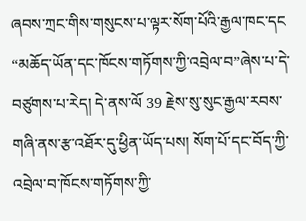ཞབས་ཀྲང་གིས་གསུངས་པ་ལྟར་སོག་པོའི་རྒྱལ་ཁང་དང “མཆོད་ཡོན་དང་ཁོངས་གཏོགས་ཀྱི་འབྲེལ་བ”ཞེས་པ་དེ་བཙུགས་པ་རེད། དེ་ནས་ལོ 39 རྗེས་སུ་སུང་རྒྱལ་རབས་གཞི་ནས་རྩ་འཐོར་དུ་ཕྱིན་ཡོད་པས། སོག་པོ་དང་བོད་ཀྱི་འབྲེལ་བ་ཁོངས་གཏོགས་ཀྱི་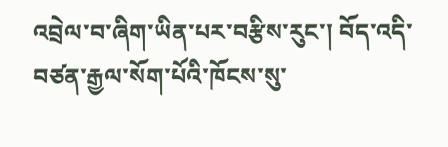འབྲེལ་བ་ཞིག་ཡིན་པར་བརྩིས་རུང་། བོད་འདི་བཙན་རྒྱལ་སོག་པོའི་ཁོངས་སུ་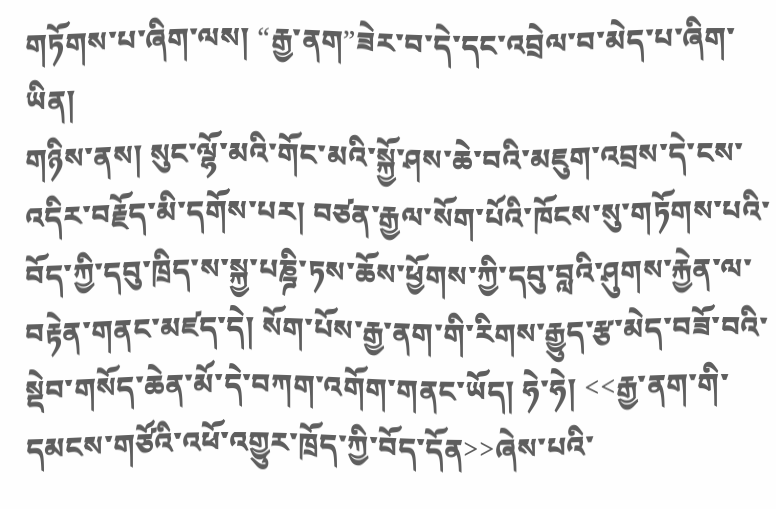གཏོགས་པ་ཞིག་ལས། “རྒྱ་ནག”ཟེར་བ་དེ་དང་འབྲེལ་བ་མེད་པ་ཞིག་ཡིན།
གཉིས་ནས། སུང་ལྷོ་མའི་གོང་མའི་སྐྱོ་ཤས་ཆེ་བའི་མཇུག་འབྲས་དེ་ངས་འདིར་བརྗོད་མི་དགོས་པར། བཙན་རྒྱལ་སོག་པོའི་ཁོངས་སུ་གཏོགས་པའི་བོད་ཀྱི་དབུ་ཁྲིད་ས་སྐྱ་པཎྜི་ཏས་ཆོས་ཕྱོགས་ཀྱི་དབུ་བླའི་ཤུགས་རྐྱེན་ལ་བརྟེན་གནང་མཛད་དེ། སོག་པོས་རྒྱ་ནག་གི་རིགས་རྒྱུད་རྩ་མེད་བཟོ་བའི་སྡེབ་གསོད་ཆེན་མོ་དེ་བཀག་འགོག་གནང་ཡོད། ཧེ་ཧེ། <<རྒྱ་ནག་གི་དམངས་གཙོའི་འཕོ་འགྱུར་ཁྲོད་ཀྱི་བོད་དོན>>ཞེས་པའི་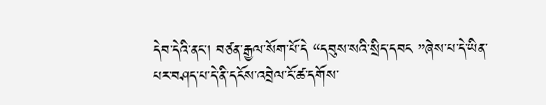དེབ་དེའི་ནང་། བཙན་རྒྱལ་སོག་པོ་དེ “དབུས་སའི་སྲིད་དབང ”ཞེས་པ་དེ་ཡིན་པར་བཤད་པ་དེ་ནི་དངོས་འབྲེལ་ངོ་ཚ་དགོས་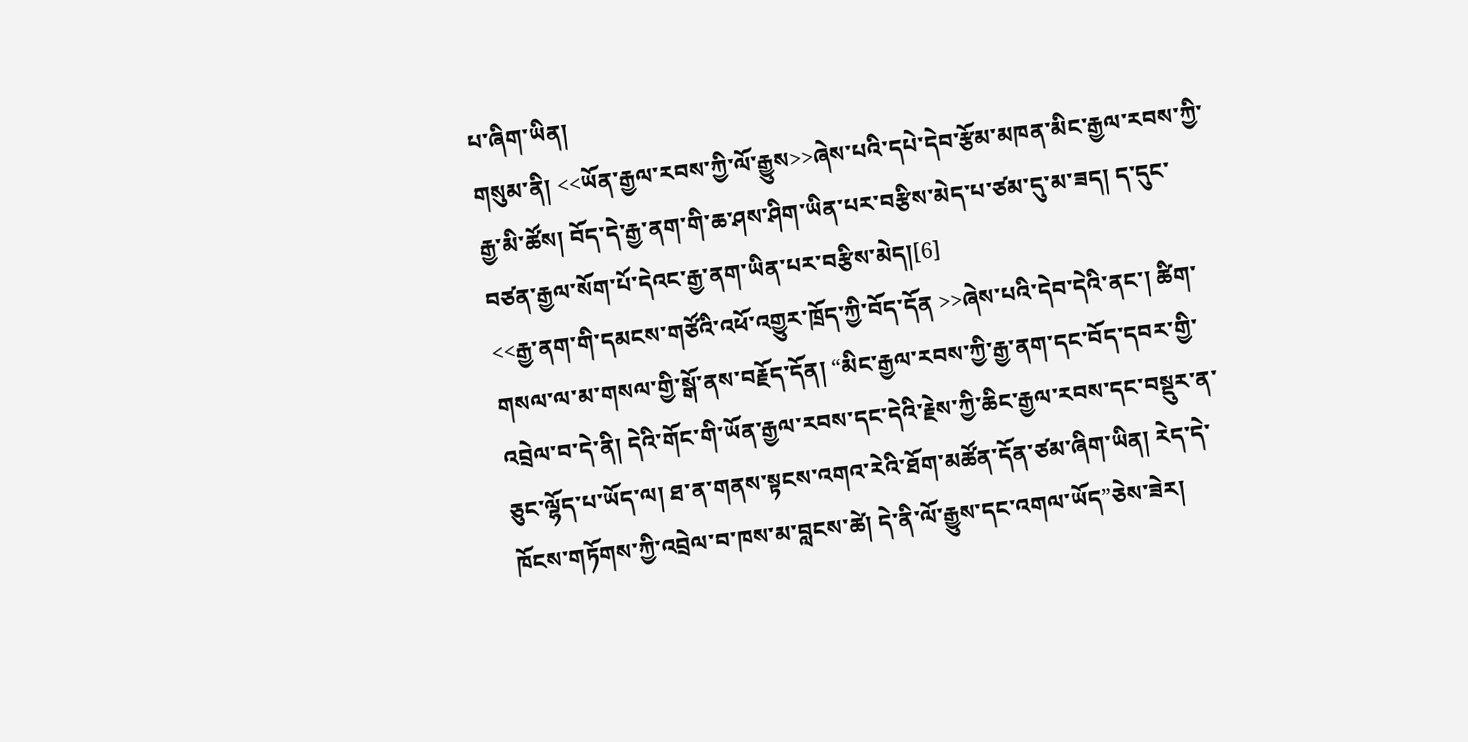པ་ཞིག་ཡིན།
གསུམ་ནི། <<ཡོན་རྒྱལ་རབས་ཀྱི་ལོ་རྒྱུས>>ཞེས་པའི་དཔེ་དེབ་རྩོམ་མཁན་མིང་རྒྱལ་རབས་ཀྱི་རྒྱ་མི་ཚོས། བོད་དེ་རྒྱ་ནག་གི་ཆ་ཤས་ཤིག་ཡིན་པར་བརྩིས་མེད་པ་ཙམ་དུ་མ་ཟད། ད་དུང་བཙན་རྒྱལ་སོག་པོ་དེའང་རྒྱ་ནག་ཡིན་པར་བརྩིས་མེད།[6]
<<རྒྱ་ནག་གི་དམངས་གཙོའི་འཕོ་འགྱུར་ཁྲོད་ཀྱི་བོད་དོན >>ཞེས་པའི་དེབ་དེའི་ནང་། ཚིག་གསལ་ལ་མ་གསལ་གྱི་སྒོ་ནས་བརྗོད་དོན། “མིང་རྒྱལ་རབས་ཀྱི་རྒྱ་ནག་དང་བོད་དབར་གྱི་འབྲེལ་བ་དེ་ནི། དེའི་གོང་གི་ཡོན་རྒྱལ་རབས་དང་དེའི་རྗེས་ཀྱི་ཆིང་རྒྱལ་རབས་དང་བསྡུར་ན་ཅུང་ལྷོད་པ་ཡོད་ལ། ཐ་ན་གནས་སྟངས་འགའ་རེའི་ཐོག་མཚོན་དོན་ཙམ་ཞིག་ཡིན། རེད་དེ་ཁོངས་གཏོགས་ཀྱི་འབྲེལ་བ་ཁས་མ་བླངས་ཚེ། དེ་ནི་ལོ་རྒྱུས་དང་འགལ་ཡོད”ཅེས་ཟེར།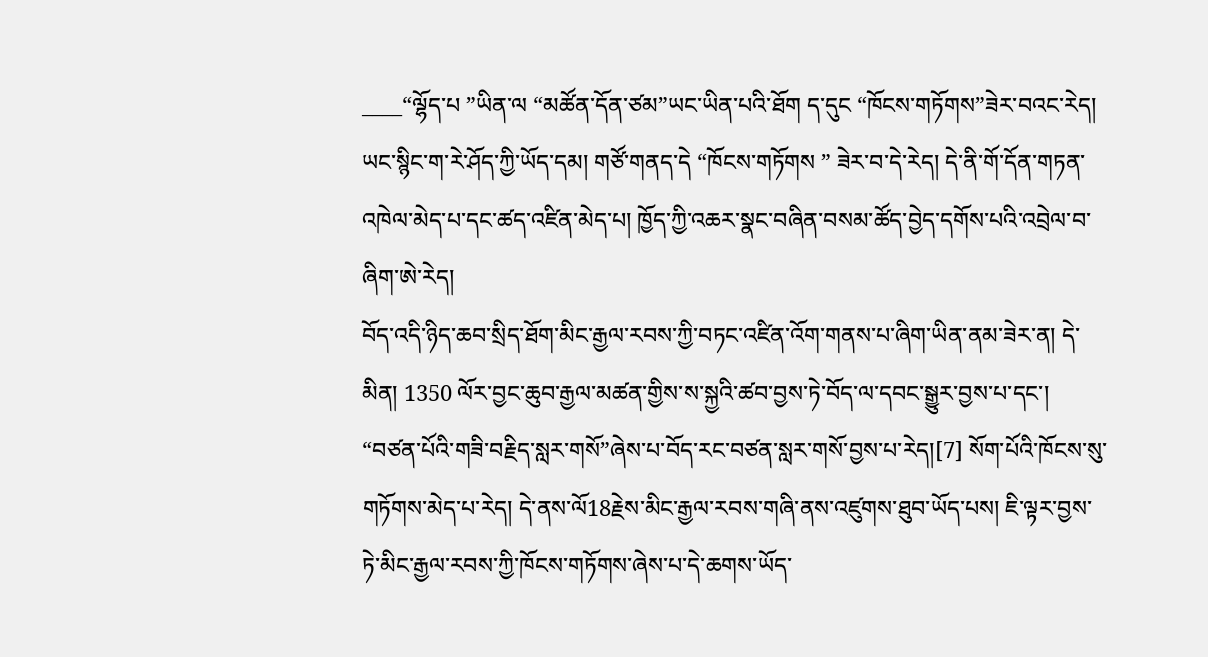____“ལྷོད་པ ”ཡིན་ལ “མཚོན་དོན་ཙམ”ཡང་ཡིན་པའི་ཐོག ད་དུང “ཁོངས་གཏོགས”ཟེར་བའང་རེད། ཡང་སྙིང་ག་རེ་ཤོད་ཀྱི་ཡོད་དམ། གཙོ་གནད་དེ “ཁོངས་གཏོགས ” ཟེར་བ་དེ་རེད། དེ་ནི་གོ་དོན་གཏན་འཁེལ་མེད་པ་དང་ཚད་འཛིན་མེད་པ། ཁྱོད་ཀྱི་འཆར་སྣང་བཞིན་བསམ་ཚོད་བྱེད་དགོས་པའི་འབྲེལ་བ་ཞིག་ཨེ་རེད།
བོད་འདི་ཉིད་ཆབ་སྲིད་ཐོག་མིང་རྒྱལ་རབས་ཀྱི་བཏང་འཛིན་འོག་གནས་པ་ཞིག་ཡིན་ནམ་ཟེར་ན། དེ་མིན། 1350 ལོར་བྱང་ཆུབ་རྒྱལ་མཚན་གྱིས་ས་སྐྱའི་ཚབ་བྱས་ཏེ་བོད་ལ་དབང་སྒྱུར་བྱས་པ་དང་། “བཙན་པོའི་གཟི་བརྗིད་སླར་གསོ”ཞེས་པ་བོད་རང་བཙན་སླར་གསོ་བྱས་པ་རེད།[7] སོག་པོའི་ཁོངས་སུ་གཏོགས་མེད་པ་རེད། དེ་ནས་ལོ18རྗེས་མིང་རྒྱལ་རབས་གཞི་ནས་འཛུགས་ཐུབ་ཡོད་པས། ཇི་ལྟར་བྱས་ཏེ་མིང་རྒྱལ་རབས་ཀྱི་ཁོངས་གཏོགས་ཞེས་པ་དེ་ཆགས་ཡོད་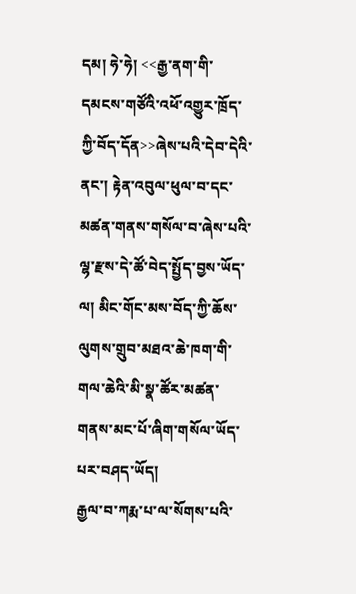དམ། ཧེ་ཧེ། <<རྒྱ་ནག་གི་དམངས་གཙོའི་འཕོ་འགྱུར་ཁྲོད་ཀྱི་བོད་དོན>>ཞེས་པའི་དེབ་དེའི་ནང་། རྟེན་འབུལ་ཕུལ་བ་དང་མཚན་གནས་གསོལ་བ་ཞེས་པའི་ལྷ་རྫས་དེ་ཚོ་བེད་སྤྱོད་བྱས་ཡོད་ལ། མིང་གོང་མས་བོད་ཀྱི་ཆོས་ལུགས་གྲུབ་མཐའ་ཆེ་ཁག་གི་གལ་ཆེའི་མི་སྣ་ཚོར་མཚན་གནས་མང་པོ་ཞིག་གསོལ་ཡོད་པར་བཤད་ཡོད།
རྒྱལ་བ་ཀརྨ་པ་ལ་སོགས་པའི་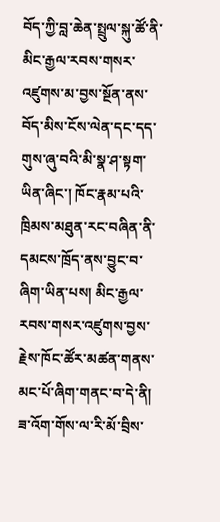བོད་ཀྱི་བླ་ཆེན་སྤྲུལ་སྐུ་ཚོ་ནི་མིང་རྒྱལ་རབས་གསར་འཛུགས་མ་བྱས་སྔོན་ནས་བོད་མིས་ངོས་ལེན་དང་དད་གུས་ཞུ་བའི་མི་སྣ་ཤ་སྟག་ཡིན་ཞིང་། ཁོང་རྣམ་པའི་ཁྲིམས་མཐུན་རང་བཞིན་ནི་དམངས་ཁྲོད་ནས་བྱུང་བ་ཞིག་ཡིན་པས། མིང་རྒྱལ་རབས་གསར་འཛུགས་བྱས་རྗེས་ཁོང་ཚོར་མཚན་གནས་མང་པོ་ཞིག་གནང་བ་དེ་ནི། ཟ་འོག་གོས་ལ་རི་མོ་བྲིས་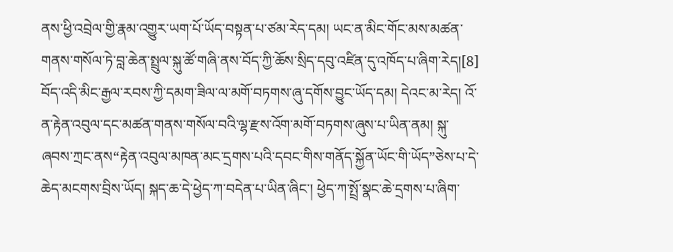ནས་ཕྱི་འབྲེལ་གྱི་རྣམ་འགྱུར་ཡག་པོ་ཡོད་བསྟན་པ་ཙམ་རེད་དམ། ཡང་ན་མིང་གོང་མས་མཚན་གནས་གསོལ་ཏེ་བླ་ཆེན་སྤྲུལ་སྐུ་ཚོ་གཞི་ནས་བོད་ཀྱི་ཆོས་སྲིད་དབུ་འཛིན་དུ་འཁོད་པ་ཞིག་རེད།[8]
བོད་འདི་མིང་རྒྱལ་རབས་ཀྱི་དམག་ཟིལ་ལ་མགོ་བཏགས་ཞུ་དགོས་བྱུང་ཡོད་དམ། དེའང་མ་རེད། འོ་ན་རྟེན་འབུལ་དང་མཚན་གནས་གསོལ་བའི་ལྷ་རྫས་འོག་མགོ་བཏགས་ཞུས་པ་ཡིན་ནམ། སྐུ་ཞབས་ཀྲང་ནས“རྟེན་འབུལ་མཁན་མང་དྲགས་པའི་དབང་གིས་གནོད་སྐྱོན་ཡོང་གི་ཡོད”ཅེས་པ་དེ་ཆེད་མངགས་བྲིས་ཡོད། སྐད་ཆ་དེ་ཕྱེད་ཀ་བདེན་པ་ཡིན་ཞིང་། ཕྱེད་ཀ་སྤྲོ་སྣང་ཆེ་དྲགས་པ་ཞིག་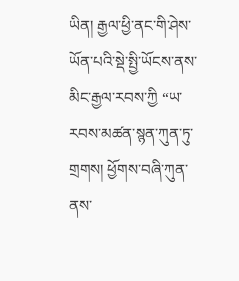ཡིན། རྒྱལ་ཕྱི་ནང་གི་ཤེས་ཡོན་པའི་སྡེ་སྤྱི་ཡོངས་ནས་མིང་རྒྱལ་རབས་ཀྱི “ཡ་རབས་མཚན་སྙན་ཀུན་ཏུ་གྲགས། ཕྱོགས་བཞི་ཀུན་ནས་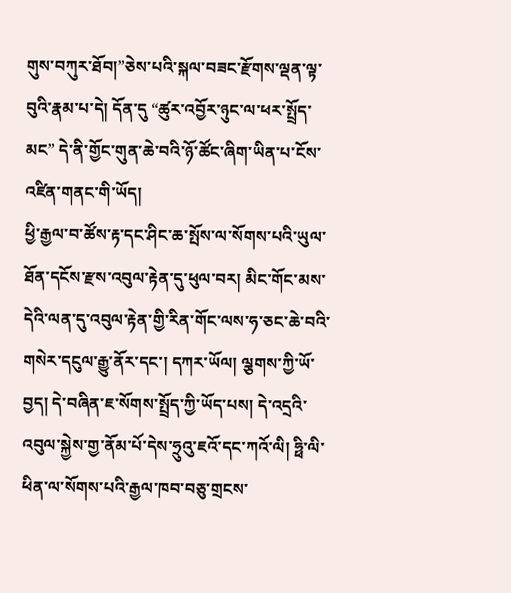གུས་བཀུར་ཐོབ།”ཅེས་པའི་སྐལ་བཟང་རྫོགས་ལྡན་ལྟ་བུའི་རྣམ་པ་དེ། དོན་དུ “ཚུར་འབྱོར་ཉུང་ལ་ཕར་སྤྲོད་མང” དེ་ནི་གྱོང་གུན་ཆེ་བའི་ཉོ་ཚོང་ཞིག་ཡིན་པ་ངོས་འཛིན་གནང་གི་ཡོད།
ཕྱི་རྒྱལ་བ་ཚོས་རྟ་དང་ཤིང་ཆ་སྤོས་ལ་སོགས་པའི་ཡུལ་ཐོན་དངོས་རྫས་འབུལ་རྟེན་དུ་ཕུལ་བར། མིང་གོང་མས་དེའི་ལན་དུ་འབུལ་རྟེན་གྱི་རིན་གོང་ལས་ཧ་ཅང་ཆེ་བའི་གསེར་དངུལ་རྒྱུ་ནོར་དང་། དཀར་ཡོལ། ལྕགས་ཀྱི་ཡོ་བྱད། དེ་བཞིན་ཇ་སོགས་སྤྲོད་ཀྱི་ཡོད་པས། དེ་འདྲའི་འབུལ་སྐྱེས་གྱ་ནོམ་པོ་དེས་ཧྲུའུ་ཇའོ་དང་ཀའོ་ལི། ཧྥི་ལི་ཕིན་ལ་སོགས་པའི་རྒྱལ་ཁབ་བཅུ་གྲངས་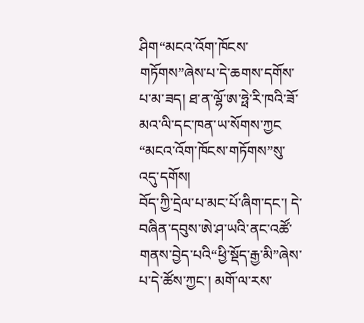ཤིག“མངའ་འོག་ཁོངས་གཏོགས”ཞེས་པ་དེ་ཆགས་དགོས་པ་མ་ཟད། ཐ་ན་ལྷོ་ཨ་ཧྥེ་རི་ཁའི་ཟོ་མའ་ལི་དང་ཁན་ཡ་སོགས་ཀྱང “མངའ་འོག་ཁོངས་གཏོགས”སུ་འདུ་དགོས།
བོད་ཀྱི་དྲེལ་པ་མང་པོ་ཞིག་དང་། དེ་བཞིན་དབུས་ཨེ་ཤ་ཡའི་ནང་འཚོ་གནས་བྱེད་པའི“ཕྱི་སྡོད་རྒྱ་མི”ཞེས་པ་དེ་ཚོས་ཀྱང་། མགོ་ལ་རས་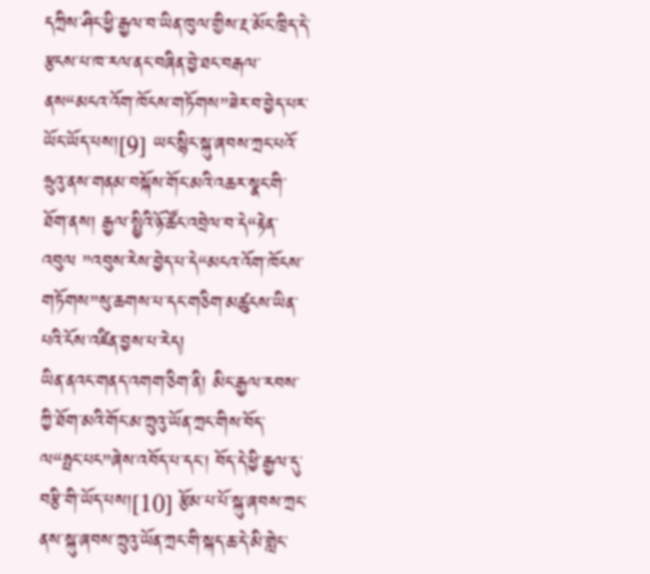དཀྲིས་ཤིང་ཕྱི་རྒྱལ་བ་ཡིན་ཁུལ་གྱིས་རྔ་མོང་ཁྲིད་དེ་རྩངས་པ་ཁ་རལ་ནང་བཞིན་བྱེ་ཐང་བརྒལ་ནས“མངའ་འོག་ཁོངས་གཏོགས”ཟེར་བ་བྱེད་པར་ཡོང་ཡོད་པས།[9] ཡང་སྙིང་སྐུ་ཞབས་ཀྲང་པའོ་ཧྲུའུ་ནས་གནམ་བསྐོས་གོང་མའི་འཆར་སྣང་གི་ཐོག་ནས། རྒྱལ་སྤྱིའི་ཉོ་ཚོང་འབྲེལ་བ་དེ“རྟེན་འབུལ ”འབུས་རེས་བྱེད་པ་དེ“མངའ་འོག་ཁོངས་གཏོགས”སུ་ཆགས་པ་དང་གཅིག་མཚུངས་ཡིན་པའི་ངོས་འཛིན་བྱས་པ་རེད།
ཡིན་ནའང་གནད་འགག་ཅིག་ནི། མིང་རྒྱལ་རབས་ཀྱི་ཐོག་མའི་གོང་མ་ཀྲུའུ་ཡོན་ཀྲང་གིས་བོད་ལ“ཧྥང་པང”ཞེས་འབོད་པ་དང་། བོད་དེ་ཕྱི་རྒྱལ་དུ་བརྩི་གི་ཡོད་པས།[10] རྩོམ་པ་པོ་སྐུ་ཞབས་ཀྲང་ནས་སྐུ་ཞབས་ཀྲུའུ་ཡོན་ཀྲང་གི་སྐད་ཆ་དེ་མི་གླེང་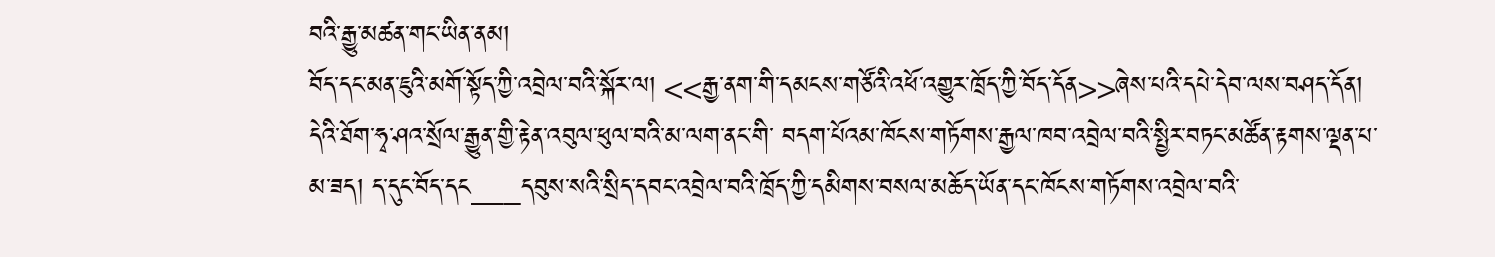བའི་རྒྱུ་མཚན་གང་ཡིན་ནམ།
བོད་དང་མན་ཇུའི་མགོ་སྟོད་ཀྱི་འབྲེལ་བའི་སྐོར་ལ། <<རྒྱ་ནག་གི་དམངས་གཙོའི་འཕོ་འགྱུར་ཁྲོད་ཀྱི་བོད་དོན>>ཞེས་པའི་དཔེ་དེབ་ལས་བཤད་དོན། དེའི་ཐོག་ཧྭ་ཤའ་སྲོལ་རྒྱུན་གྱི་རྟེན་འབུལ་ཕུལ་བའི་མ་ལག་ནང་གི་ བདག་པོའམ་ཁོངས་གཏོགས་རྒྱལ་ཁབ་འབྲེལ་བའི་སྤྱིར་བཏང་མཚོན་རྟགས་ལྡན་པ་མ་ཟད། ད་དུང་བོད་དང___དབུས་སའི་སྲིད་དབང་འབྲེལ་བའི་ཁྲོད་ཀྱི་དམིགས་བསལ་མཆོད་ཡོན་དང་ཁོངས་གཏོགས་འབྲེལ་བའི་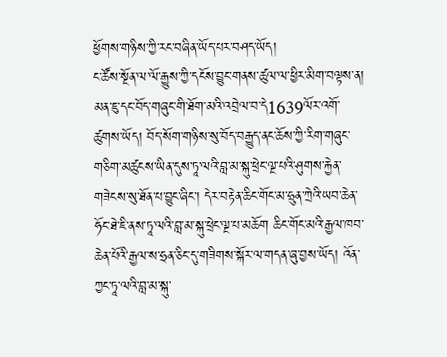ཕྱོགས་གཉིས་ཀྱི་རང་བཞིན་ཡོད་པར་བཤད་ཡོད།
ང་ཚོས་སྔོན་ལ་ལོ་རྒྱུས་ཀྱི་དངོས་བྱུང་གནས་ཚུལ་ལ་ཕྱིར་མིག་བལྟས་ན། མན་ཇུ་དང་བོད་གཞུང་གི་ཐོག་མའི་འབྲེལ་བ་དེ1639ལོར་འགོ་ཚུགས་ཡོད། བོད་སོག་གཉིས་སུ་བོད་བརྒྱུད་ནང་ཆོས་ཀྱི་རིག་གཞུང་གཅིག་མཚུངས་ཡིན་དུས་ཏཱ་ལའི་བླ་མ་སྐུ་ཕྲེང་ལྔ་པའི་ཤུགས་རྐྱེན་གཟེངས་སུ་ཐོན་པ་བྱུང་ཞིང་། དེར་བརྟེན་ཆིང་གོང་མ་ཧྲུན་ཀྲེའི་ཡབ་ཆེན་ཧོང་ཐེ་ཇི་ནས་ཏཱ་ལའི་བླ་མ་སྐུ་ཕྲེང་ལྔ་པ་མཆོག ཆིང་གོང་མའི་རྒྱལ་ཁབ་ཆེན་པོའི་རྒྱལ་ས་ཧྲན་ཅིང་དུ་གཟིགས་སྐོར་ལ་གདན་ཞུ་བྱས་ཡོད། འོན་ཀྱང་ཏཱ་ལའི་བླ་མ་སྐུ་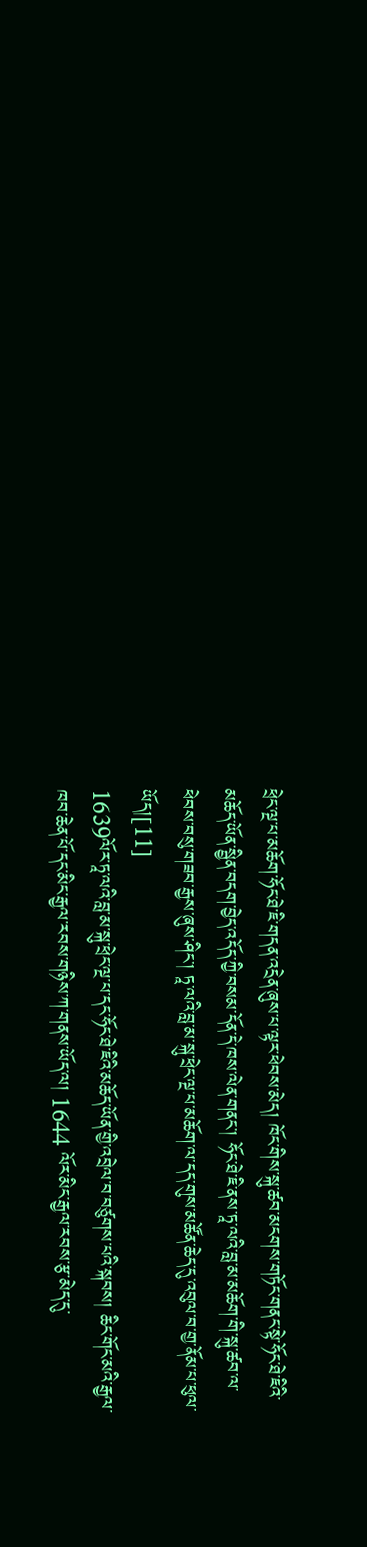ཕྲེང་ལྔ་པ་མཆོག་ཧོང་ཐེ་ཇི་གདན་འདྲེན་ཞུས་པ་ལྟར་ཕེབས་མེད། ཁོང་གིས་སྐུ་ཚབ་མངགས་གཏོང་གནང་སྟེ་ཧོང་ཐེ་ཇིའི་མཆོད་ཡོན་སྦྱིན་བདག་བྱེད་འདོད་ཀྱི་བསམ་དོན་དེ་ཁས་ལེན་གནང་། ཧོང་ཐེ་ཇི་ནས་ཏཱ་ལའི་བླ་མ་མཆོག་གི་སྐུ་ཚབ་ལ་ཕེབས་བསུ་གཟབ་རྒྱས་ཞུས་ཤིང་། ཏཱ་ལའི་བླ་མ་སྐུ་ཕྲེང་ལྔ་པ་མཆོག་ལ་དད་གུས་མཚོན་ཆེད་དུ་འབུལ་བ་གྱ་ནོམ་པ་ཕུལ་ཡོད།[11]
1639ལོར་ཏཱ་ལའི་བླ་མ་སྐུ་ཕྲེང་ལྔ་པ་དང་ཧོང་ཐེ་ཇིའི་མཆོད་ཡོན་གྱི་འབྲེལ་བ་བཙུགས་པའི་སྐབས། ཆིང་གོང་མའི་རྒྱལ་ཁབ་ཆེན་པོ་དང་མིང་རྒྱལ་རབས་གཉིས་ཀ་གནས་ཡོད་ལ། 1644 ལོར་མིང་རྒྱལ་རབས་རྩ་མེད་དུ་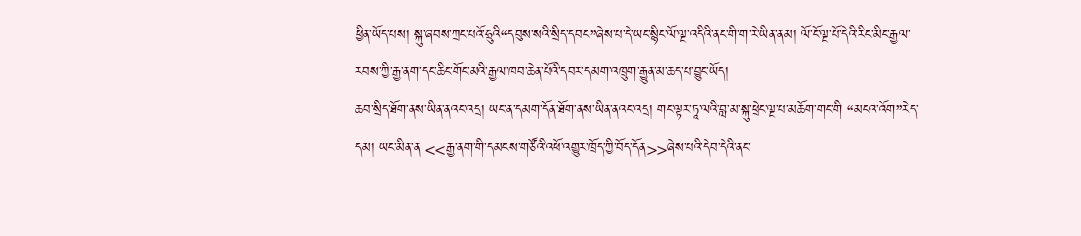ཕྱིན་ཡོད་པས། སྐུ་ཞབས་ཀྲང་པའོ་ཧྲུའི“དབུས་སའི་སྲིད་དབང”ཞེས་པ་དེ་ཡང་སྙིང་ལོ་ལྔ་འདིའི་ནང་གི་ག་རེ་ཡིན་ནམ། ལོ་ངོ་ལྔ་པོ་དེའི་རིང་མིང་རྒྱལ་རབས་ཀྱི་རྒྱ་ནག་དང་ཆིང་གོང་མའི་རྒྱལ་ཁབ་ཆེན་པོའི་དབར་དམག་འཁྲུག་རྒྱུན་མ་ཆད་པ་བྱུང་ཡོད།
ཆབ་སྲིད་ཐོག་ནས་ཡིན་ནའང་འདྲ། ཡང་ན་དམག་དོན་ཐོག་ནས་ཡིན་ནའང་འདྲ། གང་ལྟར་ཏཱ་ལའི་བླ་མ་སྐུ་ཕྲེང་ལྔ་པ་མཆོག་གང་གི “མངའ་འོག”རེད་དམ། ཡང་མིན་ན <<རྒྱ་ནག་གི་དམངས་གཙོའི་འཕོ་འགྱུར་ཁྲོད་ཀྱི་བོད་དོན>>ཞེས་པའི་དེབ་དེའི་ནང་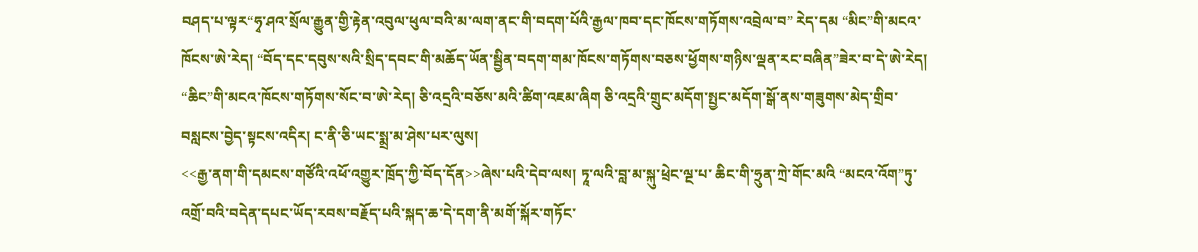བཤད་པ་ལྟར“ཧྭ་ཤའ་སྲོལ་རྒྱུན་གྱི་རྟེན་འབུལ་ཕུལ་བའི་མ་ལག་ནང་གི་བདག་པོའི་རྒྱལ་ཁབ་དང་ཁོངས་གཏོགས་འབྲེལ་བ” རེད་དམ “མིང”གི་མངའ་ཁོངས་ཨེ་རེད། “བོད་དང་དབུས་སའི་སྲིད་དབང་གི་མཆོད་ཡོན་སྦྱིན་བདག་གམ་ཁོངས་གཏོགས་བཅས་ཕྱོགས་གཉིས་ལྡན་རང་བཞིན”ཟེར་བ་དེ་ཨེ་རེད། “ཆིང”གི་མངའ་ཁོངས་གཏོགས་སོང་བ་ཨེ་རེད། ཅི་འདྲའི་བཅོས་མའི་ཚིག་འཇམ་ཞིག ཅི་འདྲའི་གྲུང་མདོག་སྤྱང་མདོག་སྒོ་ནས་གཟུགས་མེད་གྲིབ་བསླངས་བྱེད་སྟངས་འདིར། ང་ནི་ཅི་ཡང་སྨྲ་མ་ཤེས་པར་ལུས།
<<རྒྱ་ནག་གི་དམངས་གཙོའི་འཕོ་འགྱུར་ཁྲོད་ཀྱི་བོད་དོན>>ཞེས་པའི་དེབ་ལས། ཏཱ་ལའི་བླ་མ་སྐུ་ཕྲེང་ལྔ་པ་ ཆིང་གི་ཧྲུན་ཀྲེ་གོང་མའི “མངའ་འོག”ཏུ་འགྲོ་བའི་བདེན་དཔང་ཡོད་རབས་བརྗོད་པའི་སྐད་ཆ་དེ་དག་ནི་མགོ་སྐོར་གཏོང་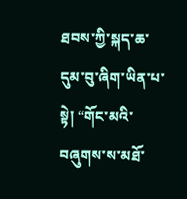ཐབས་ཀྱི་སྐད་ཆ་དུམ་བུ་ཞིག་ཡིན་པ་སྟེ། “གོང་མའི་བཞུགས་ས་མཐོ་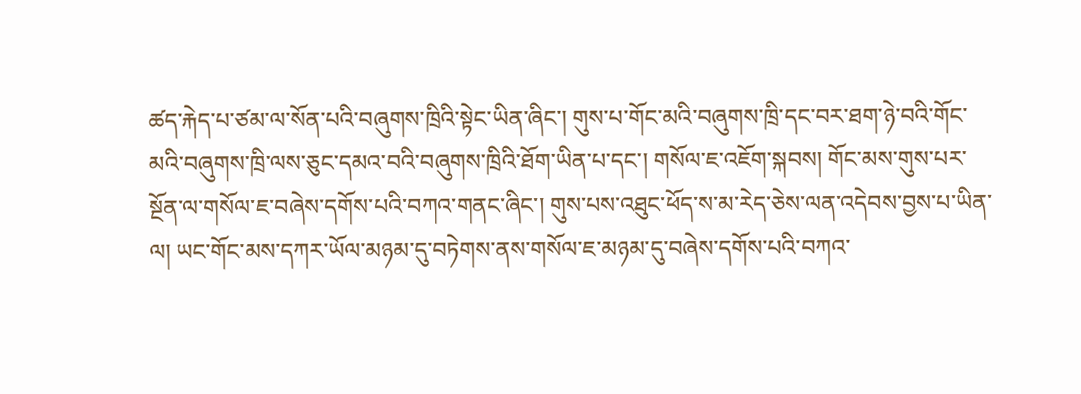ཚད་རྐེད་པ་ཙམ་ལ་སོན་པའི་བཞུགས་ཁྲིའི་སྟེང་ཡིན་ཞིང་། གུས་པ་གོང་མའི་བཞུགས་ཁྲི་དང་བར་ཐག་ཉེ་བའི་གོང་མའི་བཞུགས་ཁྲི་ལས་ཅུང་དམའ་བའི་བཞུགས་ཁྲིའི་ཐོག་ཡིན་པ་དང་། གསོལ་ཇ་འཇོག་སྐབས། གོང་མས་གུས་པར་སྔོན་ལ་གསོལ་ཇ་བཞེས་དགོས་པའི་བཀའ་གནང་ཞིང་། གུས་པས་འཐུང་ཕོད་ས་མ་རེད་ཅེས་ལན་འདེབས་བྱས་པ་ཡིན་ལ། ཡང་གོང་མས་དཀར་ཡོལ་མཉམ་དུ་བཏེགས་ནས་གསོལ་ཇ་མཉམ་དུ་བཞེས་དགོས་པའི་བཀའ་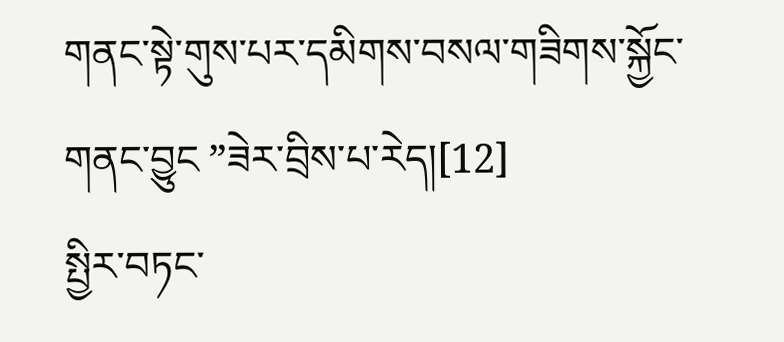གནང་སྟེ་གུས་པར་དམིགས་བསལ་གཟིགས་སྐྱོང་གནང་བྱུང ”ཟེར་བྲིས་པ་རེད།[12]
སྤྱིར་བཏང་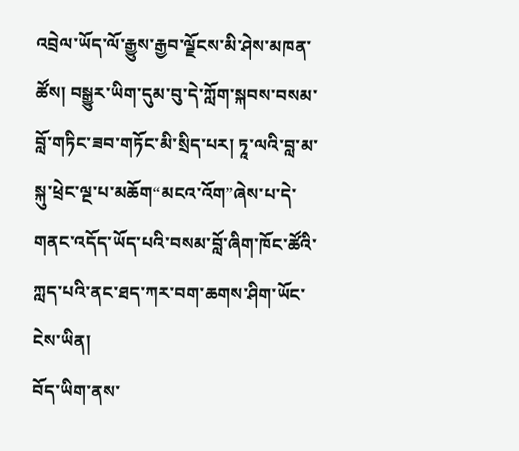འབྲེལ་ཡོད་ལོ་རྒྱུས་རྒྱབ་ལྗོངས་མི་ཤེས་མཁན་ཚོས། བསྒྱུར་ཡིག་དུམ་བུ་དེ་ཀློག་སྐབས་བསམ་བློ་གཏིང་ཟབ་གཏོང་མི་སྲིད་པར། ཏཱ་ལའི་བླ་མ་སྐུ་ཕྲེང་ལྔ་པ་མཆོག“མངའ་འོག”ཞེས་པ་དེ་གནང་འདོད་ཡོད་པའི་བསམ་བློ་ཞིག་ཁོང་ཚོའི་ཀླད་པའི་ནང་ཐད་ཀར་བག་ཆགས་ཤིག་ཡོང་ངེས་ཡིན།
བོད་ཡིག་ནས་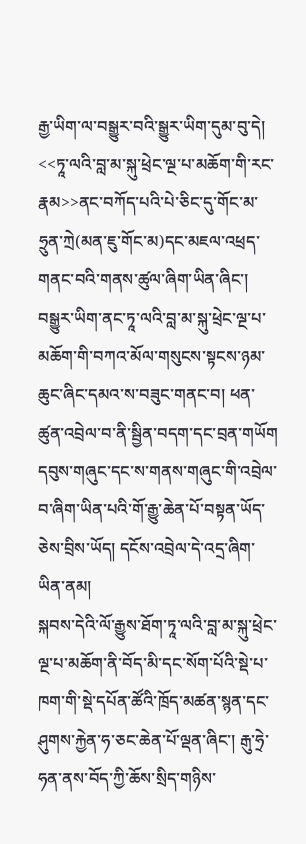རྒྱ་ཡིག་ལ་བསྒྱུར་བའི་སྒྱུར་ཡིག་དུམ་བུ་དེ། <<ཏཱ་ལའི་བླ་མ་སྐུ་ཕྲེང་ལྔ་པ་མཆོག་གི་རང་རྣམ>>ནང་བཀོད་པའི་པེ་ཅིང་དུ་གོང་མ་ཧྲུན་ཀྲེ(མན་ཇུ་གོང་མ)དང་མཇལ་འཕྲད་གནང་བའི་གནས་ཚུལ་ཞིག་ཡིན་ཞིང་། བསྒྱུར་ཡིག་ནང་ཏཱ་ལའི་བླ་མ་སྐུ་ཕྲེང་ལྔ་པ་མཆོག་གི་བཀའ་མོལ་གསུངས་སྟངས་ཉམ་ཆུང་ཞིང་དམའ་ས་བཟུང་གནང་བ། ཕན་ཚུན་འབྲེལ་བ་ནི་སྦྱིན་བདག་དང་བྲན་གཡོག དབུས་གཞུང་དང་ས་གནས་གཞུང་གི་འབྲེལ་བ་ཞིག་ཡིན་པའི་གོ་རྒྱུ་ཆེན་པོ་བསྟན་ཡོད་ཅེས་བྲིས་ཡོད། དངོས་འབྲེལ་དེ་འདྲ་ཞིག་ཡིན་ནམ།
སྐབས་དེའི་ལོ་རྒྱུས་ཐོག་ཏཱ་ལའི་བླ་མ་སྐུ་ཕྲེང་ལྔ་པ་མཆོག་ནི་བོད་མི་དང་སོག་པོའི་སྡེ་པ་ཁག་གི་སྡེ་དཔོན་ཚོའི་ཁྲོད་མཚན་སྙན་དང་ཤུགས་རྐྱེན་ཧ་ཅང་ཆེན་པོ་ལྡན་ཞིང་། རྒུ་ཧྲེ་ཧན་ནས་བོད་ཀྱི་ཆོས་སྲིད་གཉིས་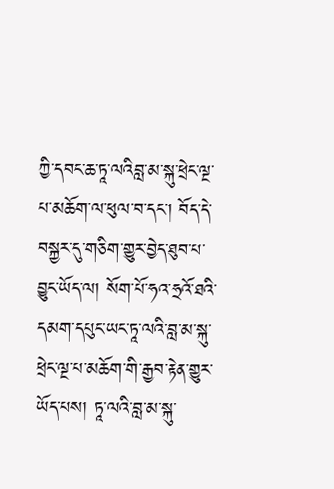ཀྱི་དབང་ཆ་ཏཱ་ལའིབླ་མ་སྐུ་ཕྲེང་ལྔ་པ་མཆོག་ལ་ཕུལ་བ་དང་། བོད་དེ་བསྐྱར་དུ་གཅིག་གྱུར་བྱེད་ཐུབ་པ་བྱུང་ཡོད་ལ། སོག་པོ་ཧའ་ཧྲའོ་ཐའི་དམག་དཔུང་ཡང་ཏཱ་ལའི་བླ་མ་སྐུ་ཕྲེང་ལྔ་པ་མཆོག་གི་རྒྱབ་རྟེན་གྱུར་ཡོད་པས། ཏཱ་ལའི་བླ་མ་སྐུ་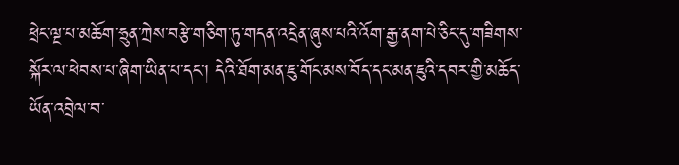ཕྲེང་ལྔ་པ་མཆོག་ཧྲུན་ཀྲེས་བརྩེ་གཅིག་ཏུ་གདན་འདྲེན་ཞུས་པའི་འོག་རྒྱ་ནག་པེ་ཅིང་དུ་གཟིགས་སྐོར་ལ་ཕེབས་པ་ཞིག་ཡིན་པ་དང་། དེའི་ཐོག་མན་ཇུ་གོང་མས་བོད་དང་མན་ཇུའི་དབར་གྱི་མཆོད་ཡོན་འབྲེལ་བ་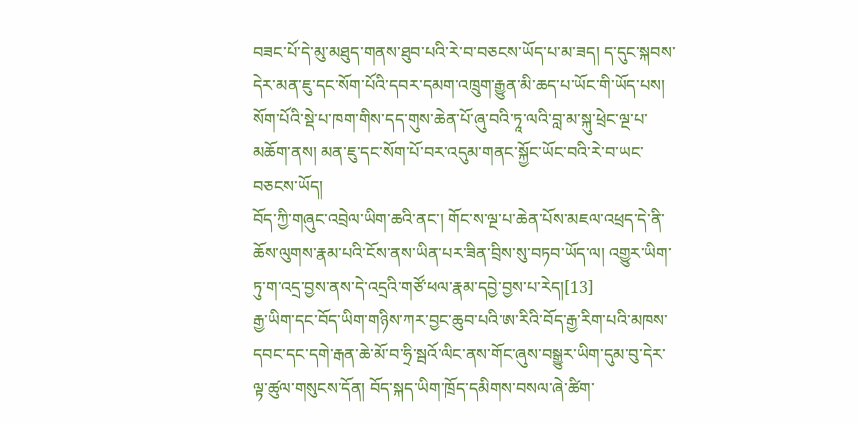བཟང་པོ་དེ་མུ་མཐུད་གནས་ཐུབ་པའི་རེ་བ་བཅངས་ཡོད་པ་མ་ཟད། ད་དུང་སྐབས་དེར་མན་ཇུ་དང་སོག་པོའི་དབར་དམག་འཁྲུག་རྒྱུན་མི་ཆད་པ་ཡོང་གི་ཡོད་པས། སོག་པོའི་སྡེ་པ་ཁག་གིས་དད་གུས་ཆེན་པོ་ཞུ་བའི་ཏཱ་ལའི་བླ་མ་སྐུ་ཕྲེང་ལྔ་པ་མཆོག་ནས། མན་ཇུ་དང་སོག་པོ་བར་འདུམ་གནང་སྐྱོང་ཡོང་བའི་རེ་བ་ཡང་བཅངས་ཡོད།
བོད་ཀྱི་གཞུང་འབྲེལ་ཡིག་ཆའི་ནང་། གོང་ས་ལྔ་པ་ཆེན་པོས་མཇལ་འཕྲད་དེ་ནི་ཆོས་ལུགས་རྣམ་པའི་ངོས་ནས་ཡིན་པར་ཟིན་བྲིས་སུ་བཏབ་ཡོད་ལ། འགྱུར་ཡིག་ཏུ་ག་འདྲ་བྱས་ནས་དེ་འདྲའི་གཙོ་ཕལ་རྣམ་དབྱེ་བྱས་པ་རེད།[13]
རྒྱ་ཡིག་དང་བོད་ཡིག་གཉིས་ཀར་བྱང་ཆུབ་པའི་ཨ་རིའི་བོད་རྒྱ་རིག་པའི་མཁས་དབང་དང་དགེ་རྒན་ཆེ་མོ་བ་ཧྲི་སྦའོ་ལིང་ནས་གོང་ཞུས་བསྒྱུར་ཡིག་དུམ་བུ་དེར་ལྟ་ཚུལ་གསུངས་དོན། བོད་སྐད་ཡིག་ཁྲོད་དམིགས་བསལ་ཞེ་ཚིག་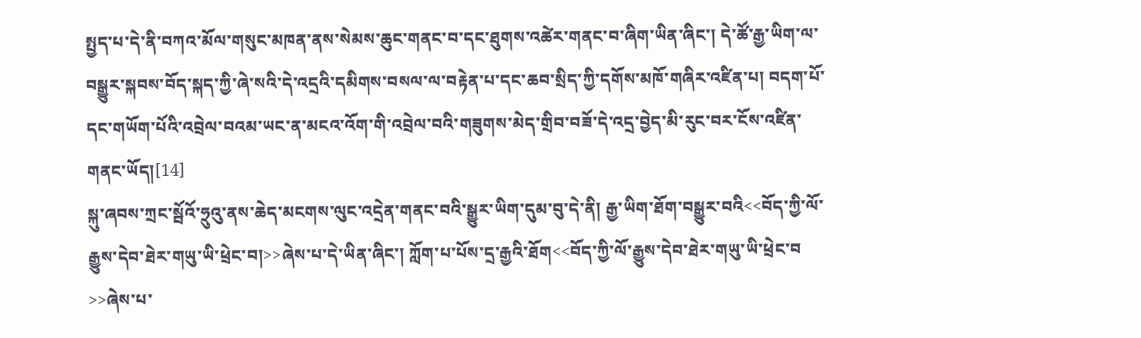སྤྱད་པ་དེ་ནི་བཀའ་མོལ་གསུང་མཁན་ནས་སེམས་ཆུང་གནང་བ་དང་ཐུགས་འཚེར་གནང་བ་ཞིག་ཡིན་ཞིང་། དེ་ཚོ་རྒྱ་ཡིག་ལ་བསྒྱུར་སྐབས་བོད་སྐད་ཀྱི་ཞེ་སའི་དེ་འདྲའི་དམིགས་བསལ་ལ་བརྟེན་པ་དང་ཆབ་སྲིད་ཀྱི་དགོས་མཁོ་གཞིར་འཛིན་པ། བདག་པོ་དང་གཡོག་པོའི་འབྲེལ་བའམ་ཡང་ན་མངའ་འོག་གི་འབྲེལ་བའི་གཟུགས་མེད་གྲིབ་བཟོ་དེ་འདྲ་བྱེད་མི་རུང་བར་ངོས་འཛིན་གནང་ཡོད།[14]
སྐུ་ཞབས་ཀྲང་སྦོའོ་ཧྲུའུ་ནས་ཆེད་མངགས་ལུང་འདྲེན་གནང་བའི་སྒྱུར་ཡིག་དུམ་བུ་དེ་ནི། རྒྱ་ཡིག་ཐོག་བསྒྱུར་བའི<<བོད་ཀྱི་ལོ་རྒྱུས་དེབ་ཐེར་གཡུ་ཡི་ཕྲེང་བ།>>ཞེས་པ་དེ་ཡིན་ཞིང་། ཀློག་པ་པོས་དྲ་རྒྱའི་ཐོག<<བོད་ཀྱི་ལོ་རྒྱུས་དེབ་ཐེར་གཡུ་ཡི་ཕྲེང་བ >>ཞེས་པ་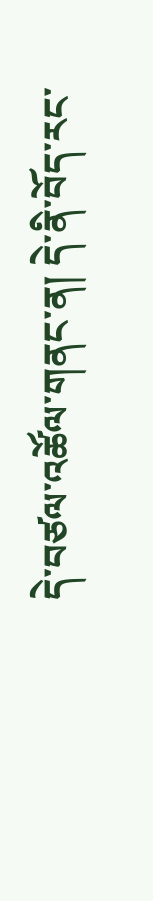དེ་བཙལ་འཚོལ་གནང་ན། དེ་ནི་བོད་རང་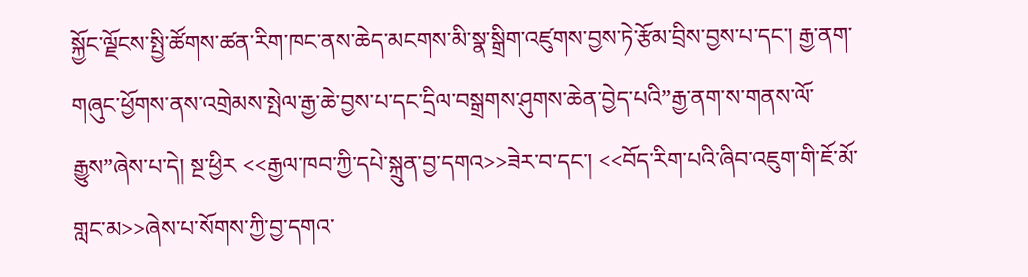སྐྱོང་ལྗོངས་སྤྱི་ཚོགས་ཚན་རིག་ཁང་ནས་ཆེད་མངགས་མི་སྣ་སྒྲིག་འཛུགས་བྱས་ཏེ་རྩོམ་བྲིས་བྱས་པ་དང་། རྒྱ་ནག་གཞུང་ཕྱོགས་ནས་འགྲེམས་སྤེལ་རྒྱ་ཆེ་བྱས་པ་དང་དྲིལ་བསྒྲགས་ཤུགས་ཆེན་བྱེད་པའི”རྒྱ་ནག་ས་གནས་ལོ་རྒྱུས”ཞེས་པ་དེ། སྔ་ཕྱིར <<རྒྱལ་ཁབ་ཀྱི་དཔེ་སྐྲུན་བྱ་དགའ>>ཟེར་བ་དང་། <<བོད་རིག་པའི་ཞིབ་འཇུག་གི་ཇོ་མོ་གླང་མ>>ཞེས་པ་སོགས་ཀྱི་བྱ་དགའ་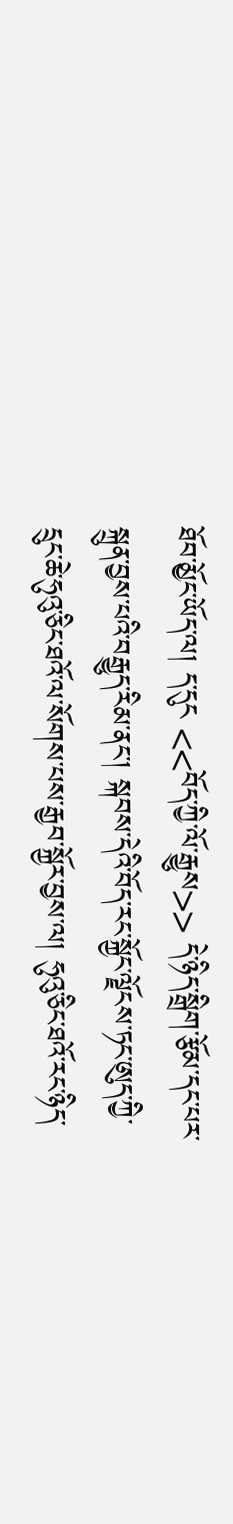ཐོབ་མྱོང་ཡོད་ལ། ད་དུང <<བོད་ཀྱི་ལོ་རྒྱུས>> དེ་ཉིད་སྒྲིག་རྩོམ་དང་པར་སྐྲུན་བྱས་པའི་བརྒྱུད་རིམ་ནང་། སྐབས་དེའི་བོད་རང་སྐྱོང་ལྗོངས་ཏང་ཨུད་ཀྱི་དྲུང་ཆེ་ཧུའུ་ཅིང་ཐའོ་ལ་སོགས་པས་རྒྱབ་སྐྱོར་བྱས་ལ། ཧུའུ་ཅིང་ཐའོ་རང་ཉིད་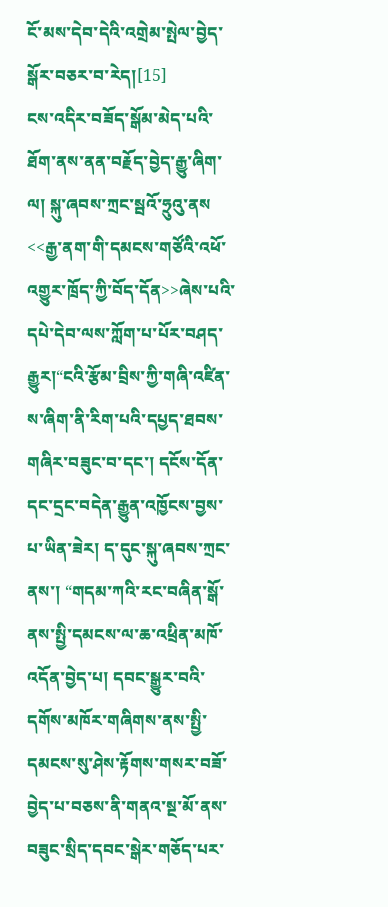ངོ་མས་དེབ་དེའི་འགྲེམ་སྤེལ་བྱེད་སྒོར་བཅར་བ་རེད།[15]
ངས་འདིར་བཟོད་སྒོམ་མེད་པའི་ཐོག་ནས་ནན་བརྗོད་བྱེད་རྒྱུ་ཞིག་ལ། སྐུ་ཞབས་ཀྲང་སྦའོ་ཧྲུའུ་ནས <<རྒྱ་ནག་གི་དམངས་གཙོའི་འཕོ་འགྱུར་ཁྲོད་ཀྱི་བོད་དོན>>ཞེས་པའི་དཔེ་དེབ་ལས་ཀློག་པ་པོར་བཤད་རྒྱུར།“ངའི་རྩོམ་བྲིས་ཀྱི་གཞི་འཛིན་ས་ཞིག་ནི་རིག་པའི་དཔྱད་ཐབས་གཞིར་བཟུང་བ་དང་། དངོས་དོན་དང་དྲང་བདེན་རྒྱུན་འཁྱོངས་བྱས་པ་ཡིན་ཟེར། ད་དུང་སྐུ་ཞབས་ཀྲང་ནས་། “གདམ་ཀའི་རང་བཞིན་སྒོ་ནས་སྤྱི་དམངས་ལ་ཆ་འཕྲིན་མཁོ་འདོན་བྱེད་པ། དབང་སྒྱུར་བའི་དགོས་མཁོར་གཞིགས་ནས་སྤྱི་དམངས་སུ་ཤེས་རྟོགས་གསར་བཟོ་བྱེད་པ་བཅས་ནི་གནའ་སྔ་མོ་ནས་བཟུང་སྲིད་དབང་སྒེར་གཅོད་པར་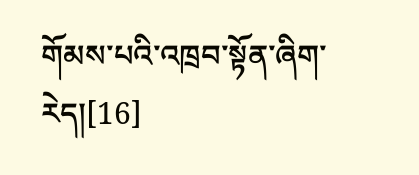གོམས་པའི་འཁྲབ་སྟོན་ཞིག་རེད།[16]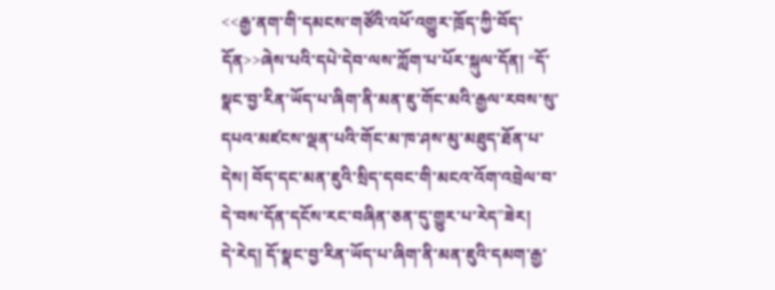<<རྒྱ་ནག་གི་དམངས་གཙོའི་འཕོ་འགྱུར་ཁྲོད་ཀྱི་བོད་དོན>>ཞེས་པའི་དཔེ་དེབ་ལས་ཀློག་པ་པོར་སྐུལ་དོན། “དོ་སྣང་བྱ་རིན་ཡོད་པ་ཞིག་ནི་མན་ཇུ་གོང་མའི་རྒྱལ་རབས་སུ་དཔའ་མཛངས་ལྡན་པའི་གོང་མ་ཁ་ཤས་མུ་མཐུད་ཐོན་པ་དེས། བོད་དང་མན་ཇུའི་སྲིད་དབང་གི་མངའ་འོག་འབྲེལ་བ་དེ་བས་དོན་དངོས་རང་བཞིན་ཅན་དུ་གྱུར་པ་རེད”ཟེར།
དེ་རེད། དོ་སྣང་བྱ་རིན་ཡོད་པ་ཞིག་ནི་མན་ཇུའི་དམག་རྒྱ་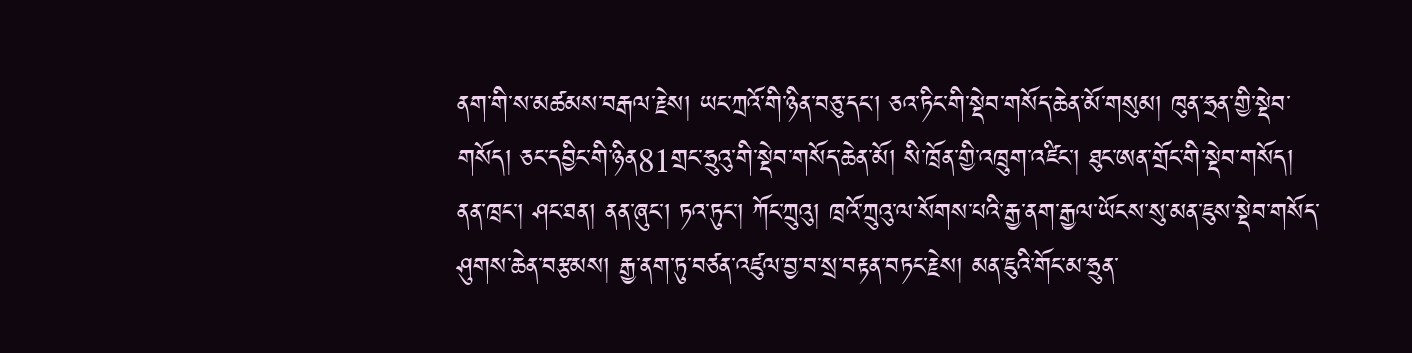ནག་གི་ས་མཚམས་བརྒལ་རྗེས། ཡང་ཀྲའོ་གི་ཉིན་བཅུ་དང་། ཅའ་ཏིང་གི་སྡེབ་གསོད་ཆེན་མོ་གསུམ། ཁུན་ཧྲན་གྱི་སྡེབ་གསོད། ཅང་དབྱིང་གི་ཉིན81གྲང་ཧྲུའུ་གི་སྡེབ་གསོད་ཆེན་མོ། སི་ཁྲོན་གྱི་འཁྲུག་འཛིང་། ཐུང་ཨན་གྲོང་གི་སྡེབ་གསོད། ནན་ཁྲང་། ཤང་ཐན། ནན་ཞུང་། ཏའ་ཏུང་། ཀོང་ཀྲུའུ། ཁྲའོ་ཀྲུའུ་ལ་སོགས་པའི་རྒྱ་ནག་རྒྱལ་ཡོངས་སུ་མན་ཇུས་སྡེབ་གསོད་ཤུགས་ཆེན་བརྩམས། རྒྱ་ནག་ཏུ་བཙན་འཛུལ་བྱ་བ་སྲ་བརྟན་བཏང་རྗེས། མན་ཇུའི་གོང་མ་ཧྲུན་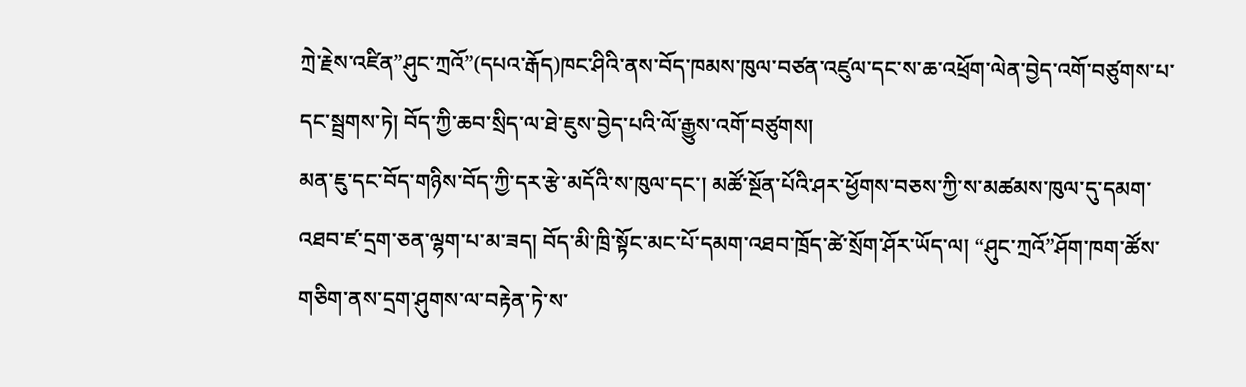ཀྲེ་རྗེས་འཛིན”ཤུང་ཀྲའོ”(དཔའ་རྒོད)ཁང་ཤིའི་ནས་བོད་ཁམས་ཁུལ་བཙན་འཛུལ་དང་ས་ཆ་འཕྲོག་ལེན་བྱེད་འགོ་བཙུགས་པ་དང་སྦྲགས་ཏེ། བོད་ཀྱི་ཆབ་སྲིད་ལ་ཐེ་ཇུས་བྱེད་པའི་ལོ་རྒྱུས་འགོ་བཙུགས།
མན་ཇུ་དང་བོད་གཉིས་བོད་ཀྱི་དར་རྩེ་མདོའི་ས་ཁུལ་དང་། མཚོ་སྔོན་པོའི་ཤར་ཕྱོགས་བཅས་ཀྱི་ས་མཚམས་ཁུལ་དུ་དམག་འཐབ་ཛ་དྲག་ཅན་ལྷག་པ་མ་ཟད། བོད་མི་ཁྲི་སྟོང་མང་པོ་དམག་འཐབ་ཁྲོད་ཚེ་སྲོག་ཤོར་ཡོད་ལ། “ཤུང་ཀྲའོ”ཤོག་ཁག་ཚོས་གཅིག་ནས་དྲག་ཤུགས་ལ་བརྟེན་ཏེ་ས་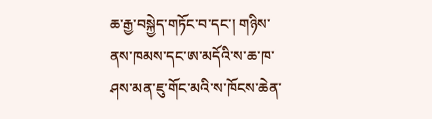ཆ་རྒྱ་བསྐྱེད་གཏོང་བ་དང་། གཉིས་ནས་ཁམས་དང་ཨ་མདོའི་ས་ཆ་ཁ་ཤས་མན་ཇུ་གོང་མའི་ས་ཁོངས་ཆེན་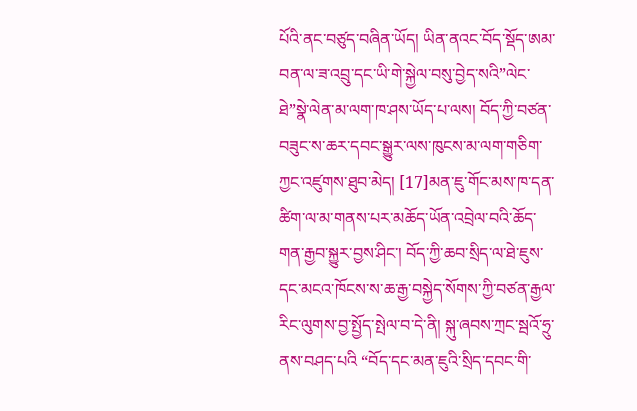པོའི་ནང་བཙུད་བཞིན་ཡོད། ཡིན་ནའང་བོད་སྡོད་ཨམ་བན་ལ་ཟ་འབྲུ་དང་ཡི་གེ་སྐྱེལ་བསུ་བྱེད་སའི”ལེང་ཐེ”སྣེ་ལེན་མ་ལག་ཁ་ཤས་ཡོད་པ་ལས། བོད་ཀྱི་བཙན་བཟུང་ས་ཆར་དབང་སྒྱུར་ལས་ཁུངས་མ་ལག་གཅིག་ཀྱང་འཛུགས་ཐུབ་མེད། [17]མན་ཇུ་གོང་མས་ཁ་དན་ཚིག་ལ་མ་གནས་པར་མཆོད་ཡོན་འབྲེལ་བའི་ཆོད་གན་རྒྱབ་སྐྱུར་བྱས་ཤིང་། བོད་ཀྱི་ཆབ་སྲིད་ལ་ཐེ་ཇུས་དང་མངའ་ཁོངས་ས་ཆ་རྒྱ་བསྐྱེད་སོགས་ཀྱི་བཙན་རྒྱལ་རིང་ལུགས་བྱ་སྤྱོད་སྤེལ་བ་དེ་ནི། སྐུ་ཞབས་ཀྲང་སྦའོ་ཧྲུ་ནས་བཤད་པའི “བོད་དང་མན་ཇུའི་སྲིད་དབང་གི་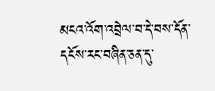མངའ་འོག་འབྲེལ་བ་དེ་བས་དོན་དངོས་རང་བཞིན་ཅན་དུ་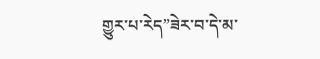གྱུར་པ་རེད”ཟེར་བ་དེ་མ་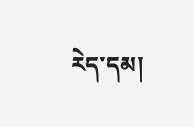རེད་དམ།